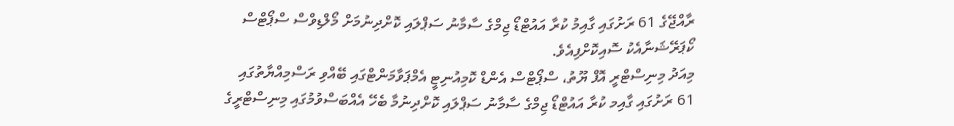ރާއްޖޭގެ 61 ރަށުގައި ގާއިމު ކުރާ އައުޓްޑޯ ޖިމްގެ ސާމާނު ސަޕްލައި ކޮށްދިނުމަށް މޯލްޑިވްސް ސްޕޯޓްސް ކޯޕަރޭޝަނާއެކު ސޮއިކޮށްފިއެވެ.
މިއަދު މިނިސްޓްރީ އޮފް ޔޫތު، ސްޕޯޓްސް އެންޑް ކޮމިއުނިޓީ އެމްޕަވާމަންޓްގައި ބޭއްވި ރަސްމިއްޔާތުގައި 61 ރަށުގައި ގާއިމ ކުރާ އައުޓްޑޯ ޖިމްގެ ސާމާނު ސަޕްލައި ކޮށްދިނުމާ ބެހޭ އެއްބަސްވުމުގައި މިނިސްޓްރީގެ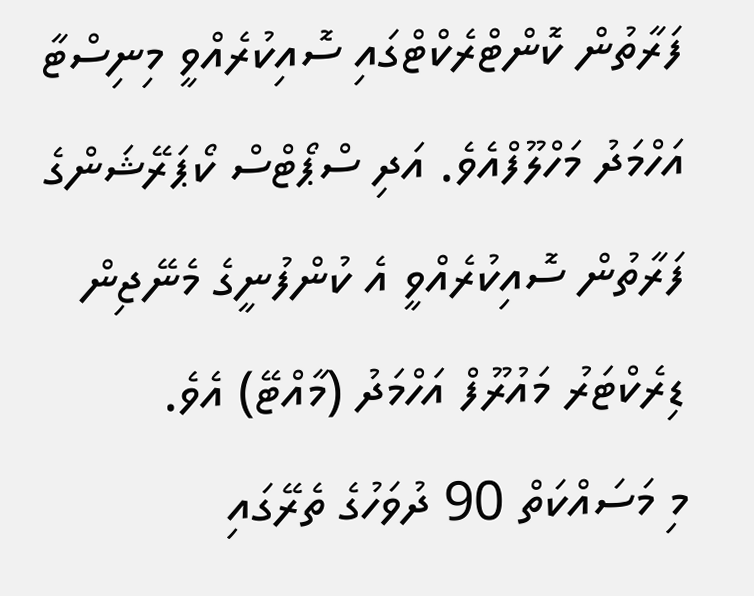ފަރާތުން ކޮންޓްރެކްޓްގައި ސޮއިކުރެއްވީ މިނިސްޓާ އަހްމަދު މަހްލޫފްއެވެ. އަދި ސްޕޯޓްސް ކޯޕަރޭޝަންގެ ފަރާތުން ސޮއިކުރެއްވީ އެ ކުންފުނީގެ މެނޭޖިން ޑިރެކްޓަރު މައުރޫފް އަހްމަދު (މާއްޓޭ) އެވެ.
މި މަސައްކަތް 90 ދުވަހުގެ ތެރޭގައި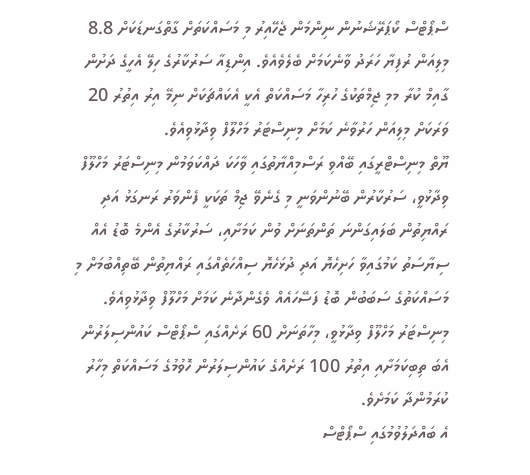ސްޕޯޓްސް ކޯޕަރޭޝަނުން ނިންމަން ޖެހޭއިރު މި މަސައްކަތަށް ގާތްގަނޑަކަށް 8.8 މިލިއަން ރުފިޔާ ހަރަދު ވާނެކަމަށް ބެލެވެއެވެ. އިންޑިއާ ސަރުކާރުގެ ހިލޭ އެހީގެ ދަށުން ގާއިމް ކުރާ މމި ޖިމްތަކުގެ ހުރިހާ މަސައްކަތް އެކީ އެކައްޗަކަށް ނިމޭ އިރު އިތުރު 20 ވަރަކަށް މިލިއަން ހަރުވާނެ ކަމަށް މިނިސްޓަރު މަހްލޫފް ވިދާޅުވިއެވެ.
ޔޫތް މިނިސްޓްރީގައި ބޭއްވި ރަސްމިއްޔާތުގައި ވާހަކަ ދައްކަވަމުން މިނިސްޓަރު މަހްލޫފް ވިދާޅުވީ، ސަރުކާރުން ބޭނުންވަނީ މި ގެނެވޭ ޖިމް ތަކަކީ ފެންވަރު ރަނގަޅު އަދި ރައްޔިތުން ބަލައިގަންނަ ތަންތަނަށް ވުން ކަމަށާއި، ސަރުކާރުގެ އެންމެ ބޮޑު އެއް ސިޔާސަތު ކަމުގައިވާ ހަށިހެޔޮ އަދި ދުޅަހެޔޮ ސިއްހަތެއްގައި ރައްޔިތުން ބޭތިއްބުމަށް މި މަސައްކަތުގެ ސަބަބުން ބޮޑު ފަސޭހައެއް ވެގެންދާނެ ކަމަށް މަހްލޫފް ވިދާޅުވިއެވެ. މިނިސްޓަރު މަހްލޫފް ވިދާޅުވީ، މިހާތަނަށް 60 ރަށެއްގައި ސްޕޯޓްސް ކައުންސިލަރުން އެބަ ތިބިކަމަށާއި އިތުރު 100 ރަށެއްގެ ކައުންސިލަރުން ހޮވުމުގެ މަސައްކަތް މިހާރު ކުރަމުންދާ ކަމަށެވެ.
އެ ބައްދަލުވުމުގައި ސްޕޯޓްސް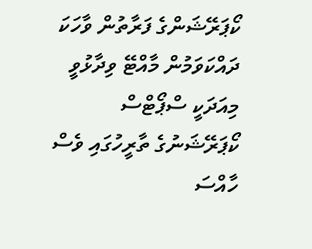ކޯޕަރޭޝަންގެ ފަރާތުން ވާހަކަ ދައްކަވަމުން މާއްޓޭ ވިދާޅުވީ މިއަދަކީ ސްޕޯޓްސް ކޯޕަރޭޝަނުގެ ތާރީހުގައި ވެސް ހާއްސަ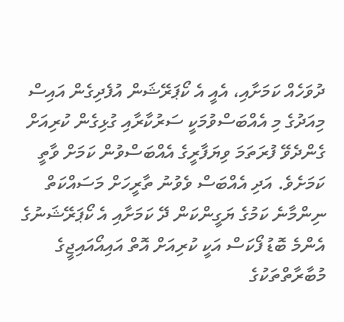ދުވަހެއް ކަމަށާއި، އެއީ އެ ކޯޕަރޭޝަން އުފެދިގެން އައިސް މިއަދުގެ މި އެއްބަސްވުމަކީ ސަރުކާރާއި ގުޅިގެން ކުރިއަށް ގެންދެވޭ ފުރަތަމަ ވިޔަފާރީގެ އެއްބަސްވުން ކަމަށް ވާތީ ކަމަށެވެ. އަދި އެއްބަސް ވެވުނު ތާރީހަށް މަސައްކަތް ނިންމާނެ ކަމުގެ ޔަގީންކަން ދޭ ކަމަށާއި އެ ކޯޕަރޭޝަނުގެ އެންމެ ބޮޑު ފޯކަސް އަކީ ކުރިއަށް އޮތް އައިއޯއައިޖީގެ މުބާރާތްތަކުގެ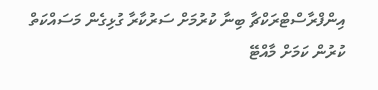އިންފްރާސްޓްރަކްޗާ ބިނާ ކުރުމަށް ސަރުކާރާ ގުޅިގެން މަސައްކަތް ކުރުން ކަމަށް މާއްޓޭ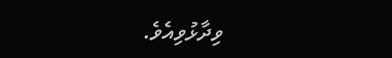ވިދާޅުވިއެވެ.